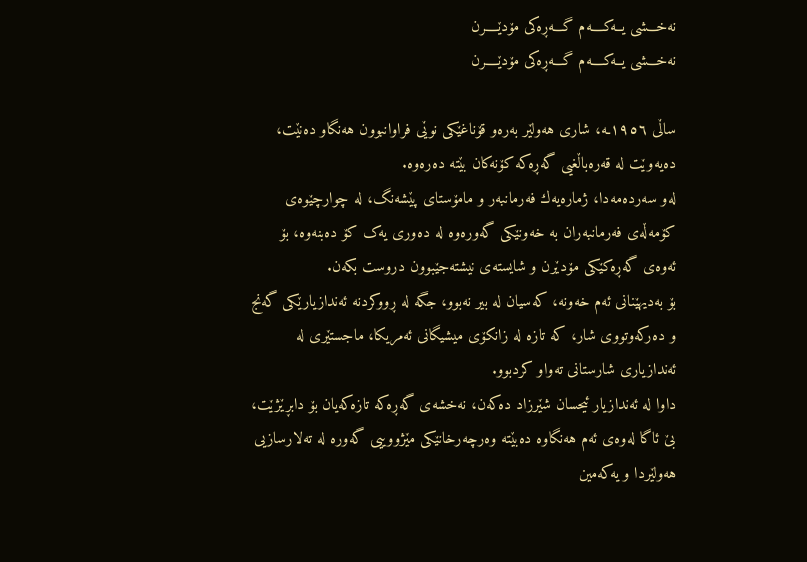نەخـــشی یــەکــــەم گـــەڕەکی مۆدێــــرن
نەخـــشی یــەکــــەم گـــەڕەکی مۆدێــــرن

ساڵی ١٩٥٦ـە، شاری هەولێر بەرەو قۆناغێکی نوێی فراوانبوون هەنگاو دەنێت، دەیەوێت لە قەرەباڵغیی گەڕەکە کۆنەکان بێتە دەرەوە.
لەو سەردەمەدا، ژمارەیەك فەرمانبەر و مامۆستای پێشەنگ، لە چوارچێوەی کۆمەڵەی فەرمانبەران بە خەونێکی گەورەوە لە دەوری یەک کۆ دەبنەوە، بۆ ئەوەی گەڕەکێکی مۆدێرن و شایستەی نیشتەجێبوون دروست بکەن.
بۆ بەدیهێنانی ئەم خەونە، کەسیان لە بیر نەبوو، جگە لە ڕووکردنە ئەندازیارێکی گەنج و دەرکەوتووی شار، کە تازە لە زانکۆی میشیگانی ئەمریکا، ماجستێری لە ئەندازیاری شارستانی تەواو کردبوو.
داوا لە ئەندازیار ئیحسان شێرزاد دەکەن، نەخشەی گەڕەکە تازەکەیان بۆ دابڕێژێت، بێ ئاگا لەوەی ئەم هەنگاوە دەبێتە وەرچەرخانێکی مێژووییی گەورە لە تەلارسازیی هەولێردا و یەکەمین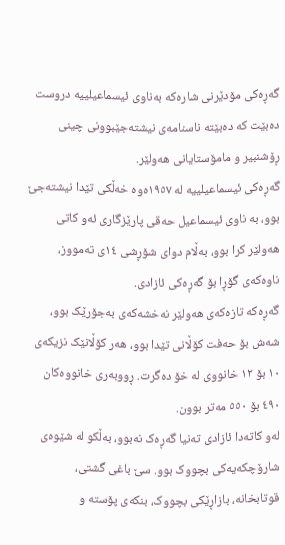گەڕەکی مۆدێرنی شارەکە بەناوی ئیسماعیلییە دروست دەبێت کە دەبێتە ناسنامەی نیشتەجێبوونی چینی ڕۆشنبیر و مامۆستایانی هەولێر.
گەڕەکی ئیسماعیلییە لە ١٩٥٧ەوە خەڵکی تێدا نیشتەجێ بوو، بە ناوی ئیسماعیل حەقی پارێزگاری ئەو کاتی هەولێر كرا بوو، بەڵام دوای شۆڕشی ١٤ی تەمووز، ناوەکەی گۆڕا بۆ گەڕەكی ئازادی.
گەڕەکە تازەکەی هەولێر نەخشەكەی بەجۆرێک بوو، شەش بۆ حەفت کۆڵانی تێدا بوو، هەر کۆڵانێک نزیکەی ١٠ بۆ ١٢ خانووی لە خۆ دەگرت. ڕووبەری خانووەکان ٤٩٠ بۆ ٥٥٠ مەتر بوون.
لەو کاتەدا ئازادی تەنیا گەڕەک نەبوو، بەڵکو لە شێوەی شارۆچکەیەکی بچووک بوو. سێ باغی گشتی، قوتابخانە، بازاڕێکی بچووک، بنکەی پۆستە و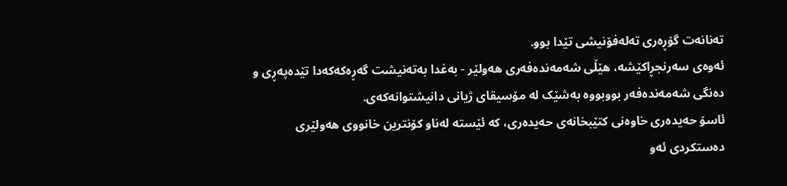تەنانەت گۆڕەری تەلەفۆنیشی تێدا بوو.
ئەوەی سەرنجڕاکێشە، هێڵی شەمەندەفەری هەولێر - بەغدا بەتەنیشت گەڕەکەکەدا تێدەپەڕی و دەنگی شەمەندەفەر بووبووە بەشێک لە مۆسیقای ژیانی دانیشتوانەکەی.
ئاسۆ حەیدەری خاوەنی کتێبخانەی حەیدەری، كە ئێستە لەناو كۆنترین خانووی هەولێری دەستكردی ئەو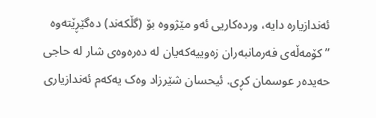ئەندازیارە دایە، وردەکاریی ئەو مێژووە بۆ (گڵکەند) دەگێڕێتەوە ”کۆمەڵەی فەرمانبەران زەوییەکەیان لە دەرەوەی شار لە حاجی حەیدەر عوسمان کڕی. ئیحسان شێرزاد وەک یەکەم ئەندازیاری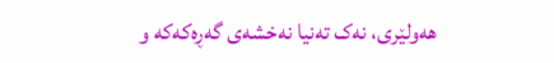هەولێری، نەک تەنیا نەخشەی گەڕەکەکە و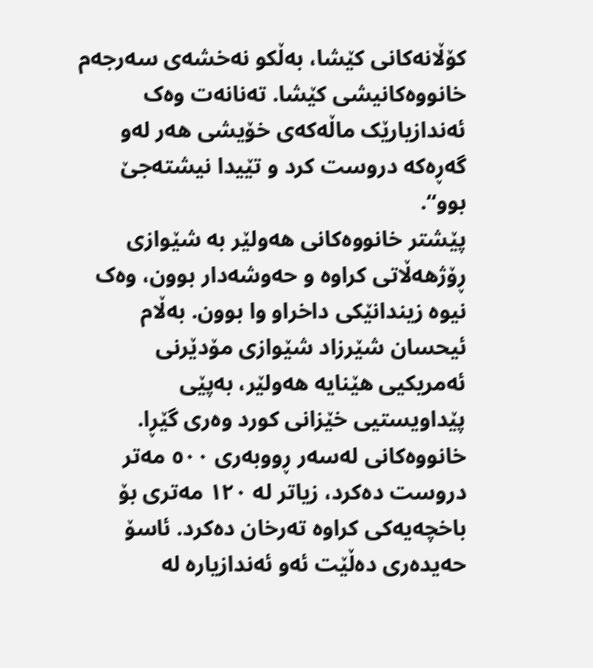کۆڵانەکانی كێشا، بەڵکو نەخشەی سەرجەم خانووەکانیشی کێشا. تەنانەت وەک ئەندازیارێک ماڵەکەی خۆیشی هەر لەو گەڕەکە دروست كرد و تێیدا نیشتەجێ بوو“.
پێشتر خانووەکانی هەولێر بە شێوازی ڕۆژهەڵاتی كراوە و حەوشەدار بوون، وەک نیوە زیندانێکی داخراو وا بوون. بەڵام ئیحسان شێرزاد شێوازی مۆدێرنی ئەمریکیی هێنایە هەولێر، بەپێی پێداویستیی خێزانی کورد وەری گێڕا.
خانووەکانی لەسەر ڕووبەری ٥٠٠ مەتر دروست دەکرد، زیاتر لە ١٢٠ مەتری بۆ باخچەیەکی کراوە تەرخان دەکرد. ئاسۆ حەیدەری دەڵێت ئەو ئەندازیارە لە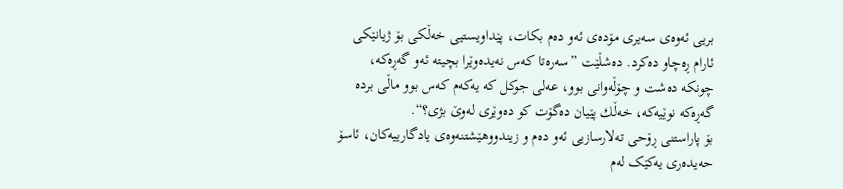بریی ئەوەی سەیری مۆدەی ئەو دەم بكات، پێداویستیی خەڵكی بۆ ژیانێکی ئارام ڕەچاو دەكرد. دەشڵێت ”سەرەتا کەس نەیدەوێرا بچیتە ئەو گەڕەکە، چونکە دەشت و چۆڵەوانی بوو، عەلی جوکل کە یەکەم کەس بوو ماڵی بردە گەڕەکە نوێیەکە، خەڵك پێیان دەگۆت کو دەوێری لەوێ بژی؟“.
بۆ پاراستنی ڕۆحی تەلارسازیی ئەو دەم و زیندووهێشتنەوەی یادگارییەکان، ئاسۆ حەیدەری یەکێک لەم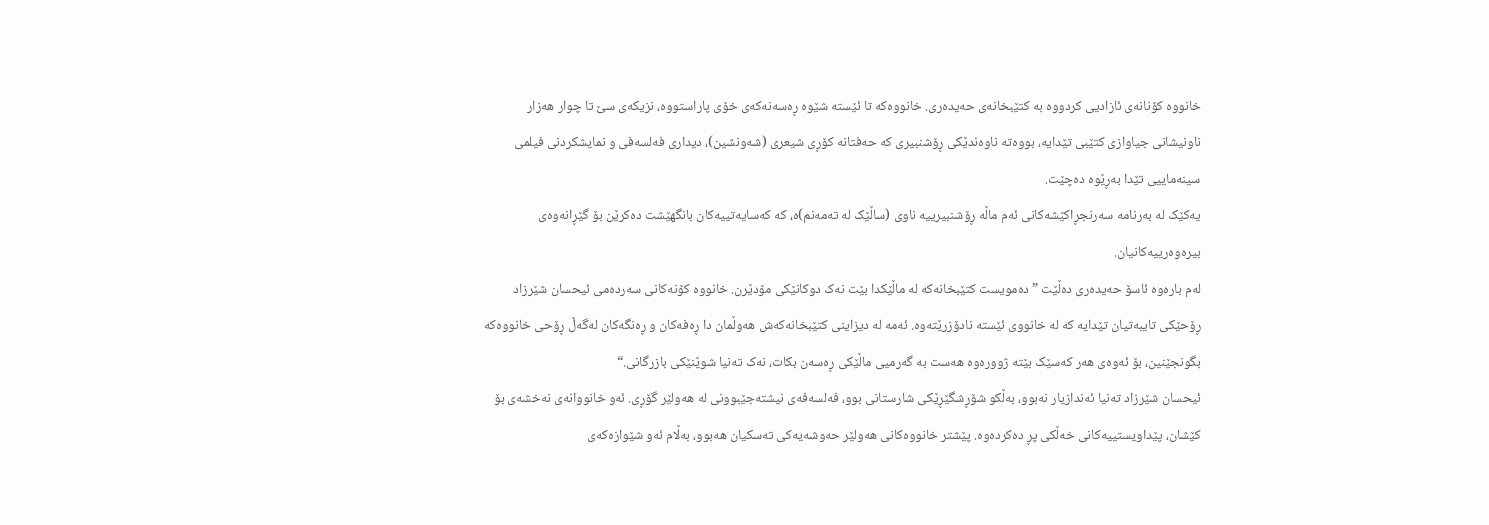خانووە كۆنانەی ئازادیی کردووە بە کتێبخانەی حەیدەری. خانووەكە تا ئێستە شێوە ڕەسەنەکەی خۆی پاراستووە، نزیکەی سێ تا چوار هەزار ناونیشانی جیاوازی کتێبی تێدایە، بووەتە ناوەندێکی ڕۆشنبیری کە حەفتانە کۆڕی شیعری (شەونشین)، دیداری فەلسەفی و نمایشکردنی فیلمی سینەماییی تێدا بەڕێوە دەچێت.
یەکێک لە بەرنامە سەرنجڕاکێشەکانی ئەم ماڵە ڕۆشنبیرییە ناوی (ساڵێک لە تەمەنم)ە، کە کەسایەتییەکان بانگهێشت دەکرێن بۆ گێڕانەوەی بیرەوەرییەکانیان.
لەم بارەوە ئاسۆ حەیدەری دەڵێت ”دەمویست كتێبخانەكە لە ماڵێکدا بێت نەک دوکانێکی مۆدێرن. خانووە کۆنەکانی سەردەمی ئیحسان شێرزاد ڕۆحێکی تایبەتیان تێدایە کە لە خانووی ئێستە نادۆزرێتەوە. ئەمە لە دیزاینی کتێبخانەکەش هەوڵمان دا ڕەفەکان و ڕەنگەکان لەگەڵ ڕۆحی خانووەکە بگونجێنین، بۆ ئەوەی هەر کەسێک بێتە ژوورەوە هەست بە گەرمیی ماڵێکی ڕەسەن بکات، نەک تەنیا شوێنێکی بازرگانی.“
ئیحسان شێرزاد تەنیا ئەندازیار نەبوو، بەڵكو شۆڕشگێڕێكی شارستانی بوو، فەلسەفەی نیشتەجێبوونی لە هەولێر گۆڕی. ئەو خانووانەی نەخشەی بۆ کێشان، پێداویستییەكانی خەڵكی پڕ دەكردەوە. پێشتر خانووەكانی هەولێر حەوشەیەکی تەسکیان هەبوو، بەڵام ئەو شێوازەکەی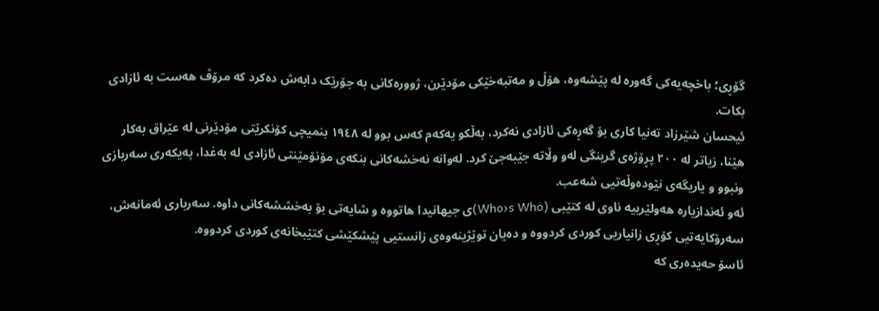گۆڕی؛ باخچەیەکی گەورە لە پێشەوە، هۆڵ و مەتبەخێکی مۆدێرن، ژوورەکانی بە جۆرێک دابەش دەکرد کە مرۆڤ هەست بە ئازادی بکات.
ئیحسان شێرزاد تەنیا كاری بۆ گەڕەکی ئازادی نەكرد، بەڵكو یەکەم کەس بوو لە ١٩٤٨ بنمیچی كۆنكرێتی مۆدێرنی لە عێراق بەکار هێنا، زیاتر لە ٢٠٠ پڕۆژەی گرینگی لەو وڵاتە جێبەجێ کرد. لەوانە نەخشەكانی بنکەی مۆنۆمێنتی ئازادی لە بەغدا، پەیکەری سەربازی ونبوو و یاریگەی نێودەوڵەتیی شەعب.
ئەو ئەندازیارە هەولێرییە ناوی لە كتێبی (Who›s Who)ی جیهانیدا هاتووە و شایەتی بۆ بەخششەكانی داوە. سەرباری ئەمانەش، سەرۆکایەتیی کۆڕی زانیاریی کوردی کردووە و دەیان توێژینەوەی زانستیی پێشکێشی کتێبخانەی کوردی کردووە.
ئاسۆ حەیدەری كە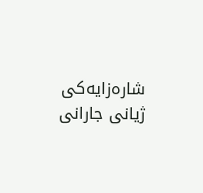شارەزایەكی ژیانی جارانی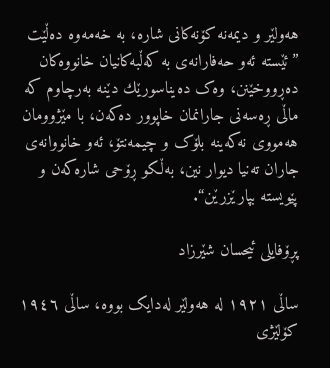هەولێر و دیمەنە كۆنەكانی شارە، بە خەمەوە دەڵێت ”ئێستە ئەو حەفارانەی بە کەڵبەکانیان خانووەکان دەڕووخێنن، وەک دەیناسورێك دێنە بەرچاوم كە ماڵی ڕەسەنی جارانمان خاپوور دەكەن، با مێژوومان هەمووی نەکەینە بلۆک و چیمەنتۆ، ئەو خانووانەی جاران تەنیا دیوار نین، بەڵکو ڕۆحی شارەکەن و پێویستە بپارێزرێن“.

پڕۆفایلی ئیحسان شێرزاد

ساڵی ١٩٢١ لە هەولێر لەدایک بووە، ساڵی ١٩٤٦ کۆلێژی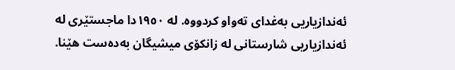ئەندازیاریی بەغدای تەواو کردووە. لە ١٩٥٠دا ماجستێری لە ئەندازیاریی شارستانی لە زانکۆی میشیگان بەدەست هێنا.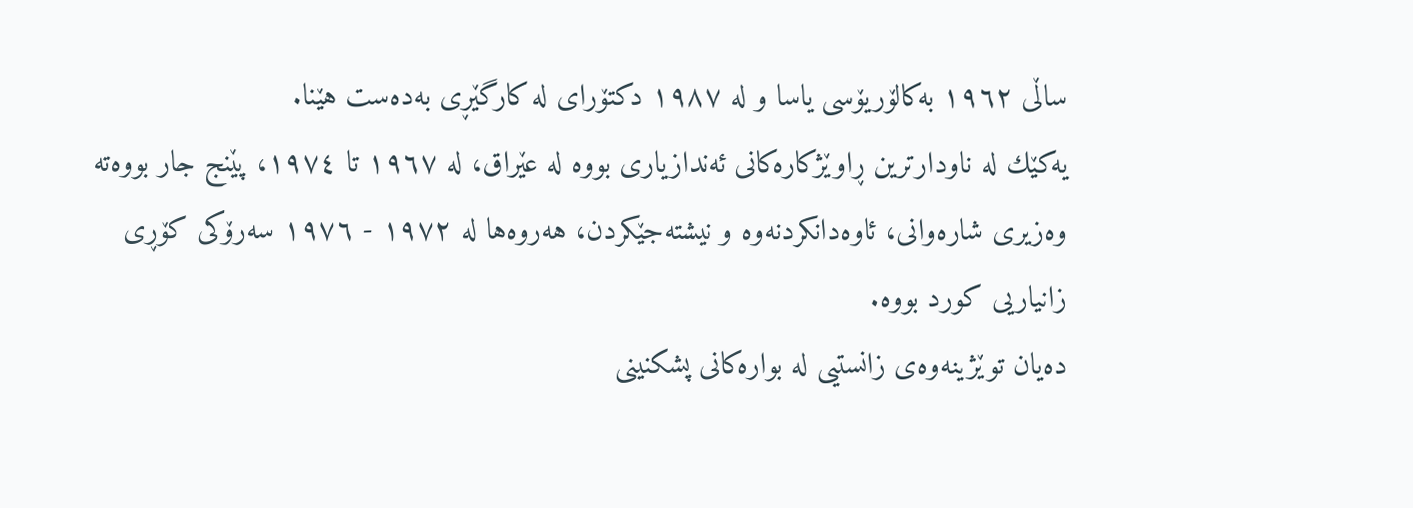ساڵی ١٩٦٢ بەکالۆریۆسی یاسا و لە ١٩٨٧ دکتۆرای لە کارگێڕی بەدەست هێنا.
یەكێك لە ناودارترین ڕاوێژكارەكانی ئەندازیاری بووە لە عێراق، لە ١٩٦٧ تا ١٩٧٤، پێنج جار بووەتە وەزیری شارەوانی، ئاوەدانکردنەوە و نیشتەجێکردن، هەروەها لە ١٩٧٢ - ١٩٧٦ سەرۆکی کۆڕی زانیاریی کورد بووە.
دەیان توێژینەوەی زانستیی لە بوارەکانی پشکنینی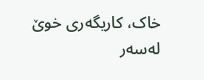خاک، کاریگەری خوێ لەسەر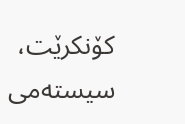کۆنکرێت، سیستەمی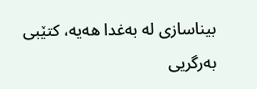بیناسازی لە بەغدا هەیە، کتێبی بەرگریی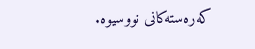کەرەستەکانی نووسیوە.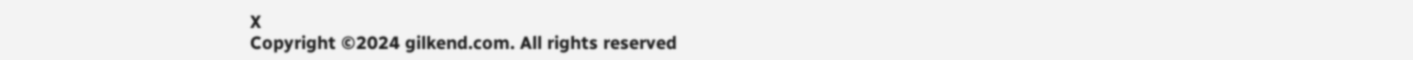X
Copyright ©2024 gilkend.com. All rights reserved